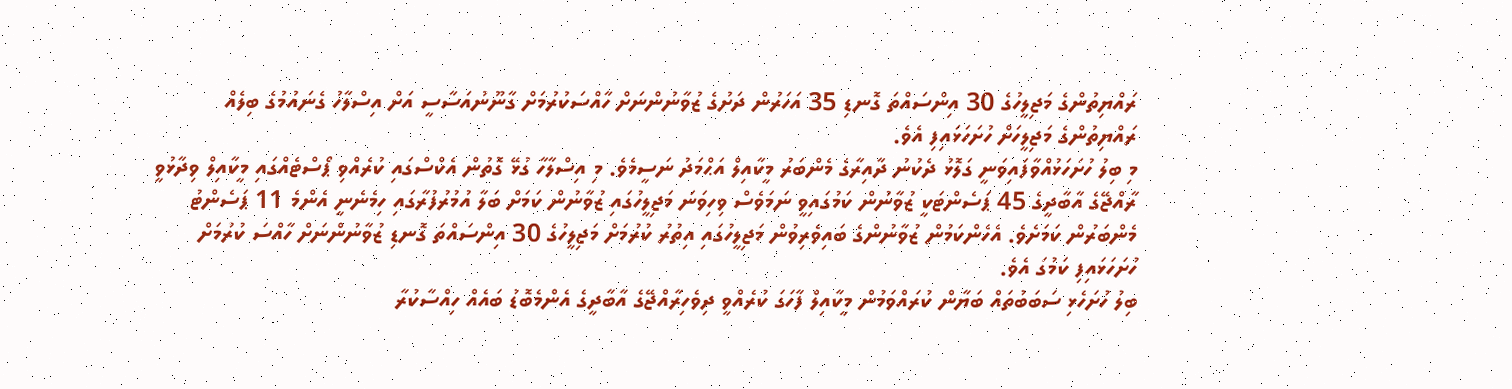ރައްޔިތުންގެ މަޖިލީހުގެ 30 އިންސައްތަ ގޮނޑި 35 އަހަރުން ދަށުގެ ޒުވާނުންނަށް ހާއްސަކުރުމަށް ގާނޫނުއަސާސީ އަށް އިސްލާހު ގެނައުމުގެ ބިލެއް ރައްޔިތުންގެ މަޖިލީހަށް ހުށަހަޅައިފި އެވެ.
މި ބިލު ހުށަހަޅުއްވާފައިވަނީ ގަލޮޅު ދެކުނު ދާއިރާގެ މެންބަރު މީކާއިލް އަޙްމަދު ނަސީމެވެ. މި އިސްލާހާ ގުޅޭ ގޮތުން އެކްސްގައި ކުރެއްވި ޕޯސްޓެއްގައި މީކާއިލް ވިދާޅުވީ ރާއްޖޭގެ އާބާދީގެ 45 ޕަސެންޓަކީ ޒުވާނުން ކަމުގައިވީ ނަމަވެސް ވިހިވަނަ މަޖިލީހުގައި ޒުވާނުން ކަމަށް ބަލާ އުމުރުފުރާގައި ހިމެނެނީ އެންމެ 11 ޕަސެންޓު މެންބަރުން ކަމަށެވެ. އެހެންކަމުން ޒުވާނުންގެ ބައިވެރިވުން މަޖިލީހުގައި އިތުރު ކުރުމަށް މަޖިލީހުގެ 30 އިންސައްތަ ގޮނޑި ޒުވާނުންނަށް ހާއްސަ ކުރުމަށް ހުށަހަޅައިފި ކަމުގަ އެވެ.
ބިލު ހުށަހެޅި ސަބަބުތައް ބަޔާން ކުރައްވަމުން މީކާއިލް ފާހަގަ ކުރެއްވީ ދިވެހިރާއްޖޭގެ އާބާދީގެ އެންމެބޮޑު ބައެއް ހިއްސާކުރާ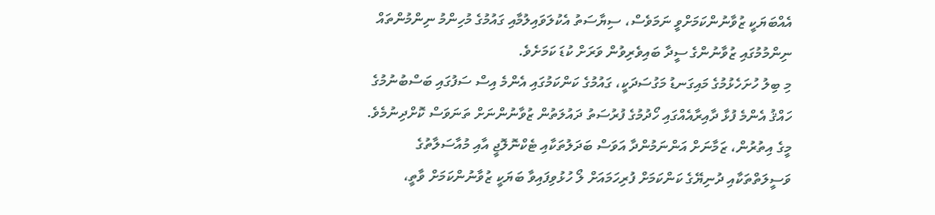އެއްބަޔަކީ ޒުވާނުންކަމަށްވީ ނަމަވެސް، ސިޔާސަތު އެކުލަވައިލުމާއި ގައުމުގެ މުހިންމު ނިންމުންތައް ނިންމުމުގައި ޒުވާނުންގެ ސީދާ ބައިވެރިވުން ވަރަށް ކުޑަ ކަމަށެވެ.
މި ބިލު ހުށަހެޅުމުގެ މައިގަނޑު މަގުސަދަކީ، ގައުމުގެ ކަންކަމުގައި އެންމެ އިސް ސަފުގައި ބަސްބުނުމުގެ ހައްޤު އެންމެ ފުޅާ ދާއިރާއެއްގައި ހޯދުމުގެ ފުރުސަތު ދައުލަތުން ޒުވާނުންނަށް ތަނަވަސް ކޮށްދިނުމެވެ. މީގެ އިތުރުން، ޒަމާނަށް އަންނަމުންދާ އަވަސް ބަދަލުތަކާއި ޓެކްނޮލޮޖީ އާއި މުއާސަލާތުގެ ވަސީލަތްތަކާއި ދުނިޔޭގެ ކަންކަމަށް ފުރިހަމައަށް ލޯ ހުޅުވިފައިވާ ބަޔަކީ ޒުވާނުންކަމަށް ވާތީ،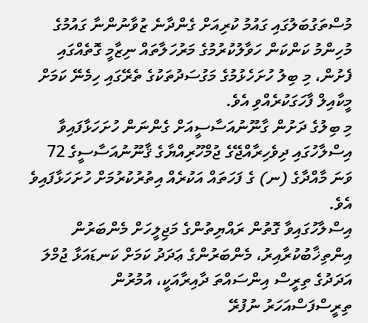މުސްތަގުބަލުގައި ގައުމު ކުރިއަށް ގެންދާނެ ޒުވާނުންނާ ގައުމުގެ މުހިންމު ކަންކަން ހަވާލުކުރުމުގެ މަރުހަލާތައް ނިޒާމީ ގޮތެއްގައި ފެށުން، މި ބިލު ހުށަހެޅުމުގެ މަގުސަދުތަކުގެ ތެރޭގައި ހިމެނޭ ކަމަށް މީކާއިލް ފާހަގަކުރެއްވި އެވެ.
މި ބިލުގެ ދަށުން ގާނޫނުއަސާސީއަށް ގެންނަން ހުށަހަޅާފައިވާ އިސްލާހުގައި ދިވެހިރާއްޖޭގެ ޖުމްހޫރިއްޔާގެ ޤާނޫނުއަސާސީގެ 72 ވަނަ މާއްދާގެ (ނ) ގެ ފަހަތައް އަކުރެއް އިތުރުކުރުމަށް ހުށަހަޅާފައިވެ އެވެ.
އިސްލާހުގައިވާ ގޮތުން ރައްޔިތުންގެ މަޖިލީހަށް މެންބަރުން އިންތިޚާބުކުރާއިރު، މެންބަރުންގެ ޢަދަދު ކަމަށް ކަނޑައަޅާ ޖުމްލަ އަދަދުގެ ތިރީސް އިންސައްތަ ދާއިރާއަކީ، އުމުރުން ތިރީސްފަސްއަހަރު ނުފުރޭ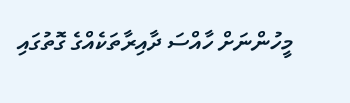މީހުންނަށް ހާއްސަ ދާއިރާތަކެއްގެ ގޮތުގައި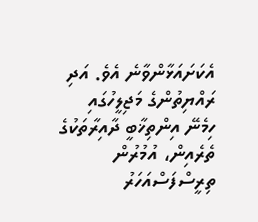އެކަށައަޅާންވާނެ އެވެ. އަދި ރައްޔިތުންގެ މަޖިލީހުގައި ހިމެނޭ އިންތިޚާބީ ދާއިރާތަކުގެ ތެރެއިން، އުމުރުން ތިރީސްފަސްއަހަރު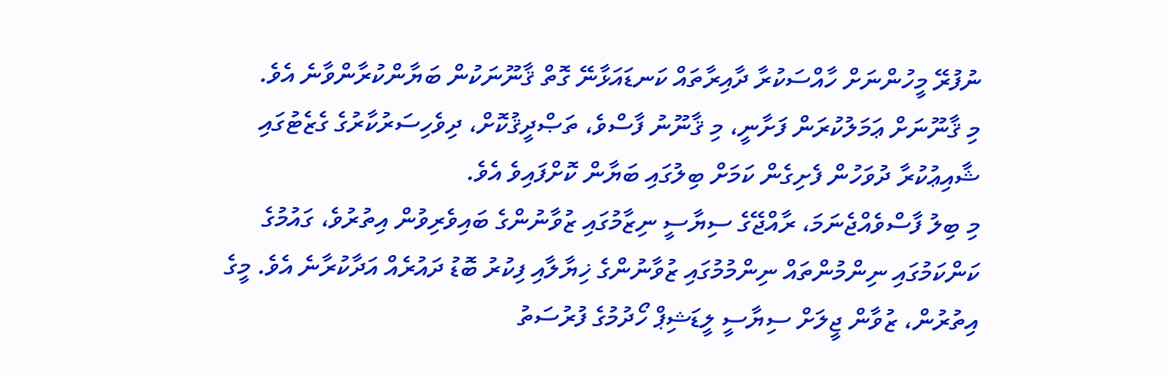ނުފުރޭ މީހުންނަށް ހާއްސަކުރާ ދާއިރާތައް ކަނޑައަޅާނޭ ގޮތް ޤާނޫނަކުން ބަޔާންކުރާންވާނެ އެވެ.
މި ޤާނޫނަށް ޢަމަލުކުރަން ފަށާނީ، މި ޤާނޫނު ފާސްވެ، ތަޞްދީޤުކޮށް، ދިވެހިސަރުކާރުގެ ގެޒެޓުގައި ޝާއިޢުކުރާ ދުވަހުން ފެށިގެން ކަމަށް ބިލުގައި ބަޔާން ކޮށްފައިވެ އެވެ.
މި ބިލު ފާސްވެއްޖެނަމަ، ރާއްޖޭގެ ސިޔާސީ ނިޒާމުގައި ޒުވާނުންގެ ބައިވެރިވުން އިތުރުވެ، ގައުމުގެ ކަންކަމުގައި ނިންމުންތައް ނިންމުމުގައި ޒުވާނުންގެ ޚިޔާލާއި ފިކުރު ބޮޑު ދައުރެއް އަދާކުރާނެ އެވެ. މީގެ އިތުރުން، ޒުވާން ޖީލަށް ސިޔާސީ ލީޑަޝިޕް ހޯދުމުގެ ފުރުސަތު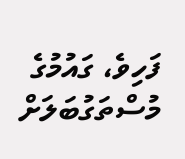ފަހިވެ، ގައުމުގެ މުސްތަގުބަލަށް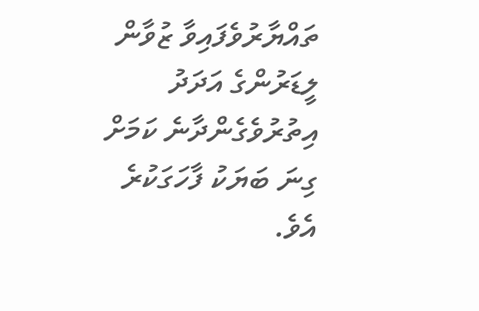ތައްޔާރުވެފައިވާ ޒުވާން ލީޑަރުންގެ އަދަދު އިތުރުވެގެންދާނެ ކަމަށް ގިނަ ބަޔަކު ފާހަގަކުރެ އެވެ.